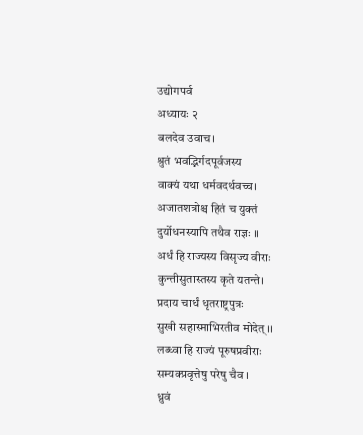उद्योगपर्व
अध्यायः २
बलदेव उवाच।
श्रुतं भवद्भिर्गदपूर्वजस्य
वाक्यं यथा धर्मवदर्थवच्च।
अजातशत्रोश्च हितं च युक्तं
दुर्योधनस्यापि तथैव राज्ञः ।।
अर्धं हि राज्यस्य विसृज्य वीराः
कुन्तीसुतास्तस्य कृते यतन्ते।
प्रदाय चार्धं धृतराष्ट्रपुत्रः
सुखी सहास्माभिरतीव मोदेत् ।।
लब्ध्वा हि राज्यं पूरुषप्रवीराः
सम्यक्प्रवृत्तेषु परेषु चैव ।
ध्रुवं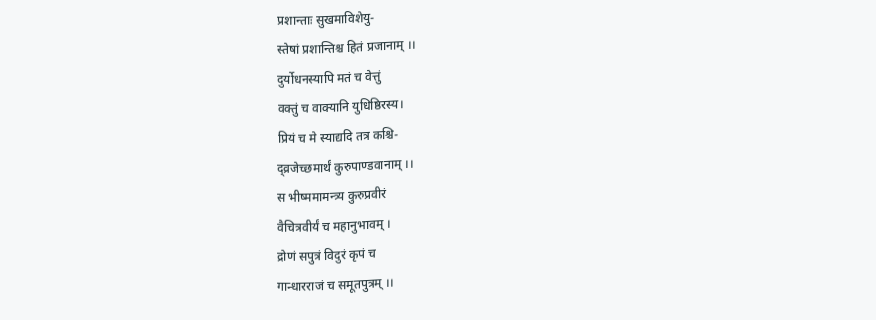प्रशान्ताः सुखमाविशेयु-
स्तेषां प्रशान्तिश्च हितं प्रजानाम् ।।
दुर्योधनस्यापि मतं च वेत्तुं
वक्तुं च वाक्यानि युधिष्ठिरस्य।
प्रियं च मे स्याद्यदि तत्र कश्चि-
द्व्रजेच्छमार्थं कुरुपाण्डवानाम् ।।
स भीष्ममामन्त्र्य कुरुप्रवीरं
वैचित्रवीर्यं च महानुभावम् ।
द्रोणं सपुत्रं विदुरं कृपं च
गान्धारराजं च समूतपुत्रम् ।।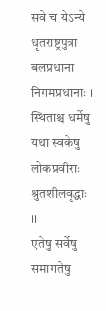सवे च येऽन्ये धृतराष्ट्रपुत्रा
बलप्रधाना निगमप्रधानाः ।
स्थिताश्च धर्मेषु यथा स्वकेषु
लोकप्रवीराः श्रुतशीलवृद्धाः ।।
एतेषु सर्वेषु समागतेषु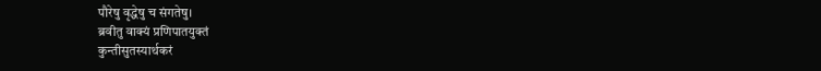पौरेषु वृद्धेषु च संगतेषु।
ब्रवीतु वाक्यं प्रणिपातयुक्तं
कुन्तीसुतस्यार्थकरं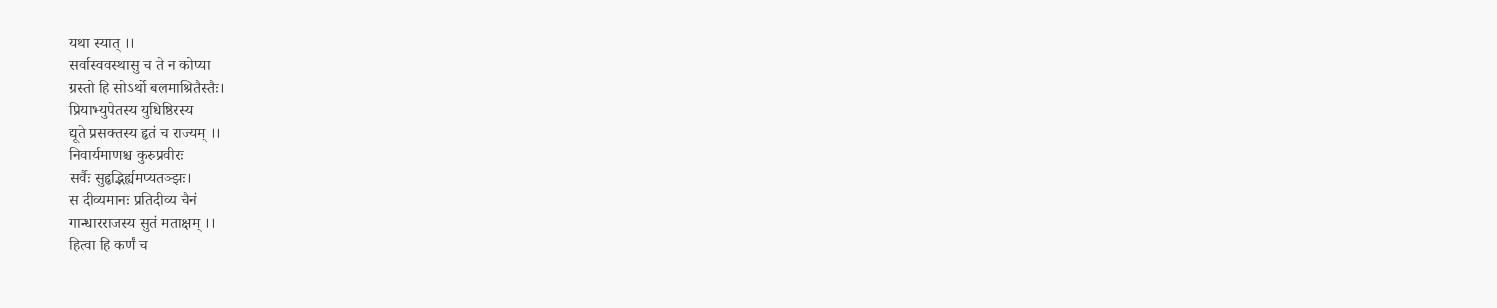यथा स्यात् ।।
सर्वास्ववस्थासु च ते न कोप्या
ग्रस्तो हि सोऽर्थो बलमाश्रितैस्तैः।
प्रियाभ्युपेतस्य युधिष्ठिरस्य
द्यूते प्रसक्तस्य हृतं च राज्यम् ।।
निवार्यमाणश्च कुरुप्रवीरः
सर्वैः सुहृद्भिर्ह्यमप्यतञ्झः।
स दीव्यमानः प्रतिदीव्य चैनं
गान्धारराजस्य सुतं मताक्षम् ।।
हित्वा हि कर्णं च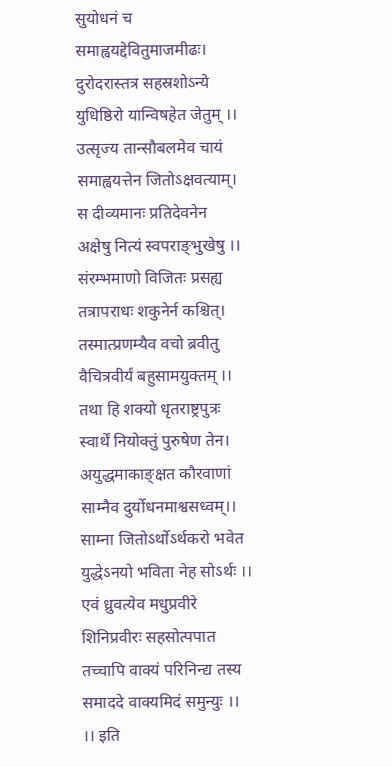सुयोधनं च
समाह्वयद्देवितुमाजमीढः।
दुरोदरास्तत्र सहस्रशोऽन्ये
युधिष्ठिरो यान्विषहेत जेतुम् ।।
उत्सृज्य तान्सौबलमेव चायं
समाह्वयत्तेन जितोऽक्षवत्याम्।
स दीव्यमानः प्रतिदेवनेन
अक्षेषु नित्यं स्वपराङ्भुखेषु ।।
संरम्भमाणो विजितः प्रसह्य
तत्रापराधः शकुनेर्न कश्चित्।
तस्मात्प्रणम्यैव वचो ब्रवीतु
वैचित्रवीर्यं बहुसामयुक्तम् ।।
तथा हि शक्यो धृतराष्ट्रपुत्रः
स्वार्थें नियोक्तुं पुरुषेण तेन।
अयुद्धमाकाङ्क्षत कौरवाणां
साम्नैव दुर्योधनमाश्वसध्वम्।।
साम्ना जितोऽर्थोऽर्थकरो भवेत
युद्धेऽनयो भविता नेह सोऽर्थः ।।
एवं ध्रुवत्येव मधुप्रवीरे
शिनिप्रवीरः सहसोत्पपात
तच्चापि वाक्यं परिनिन्द्य तस्य
समाददे वाक्यमिदं समुन्युः ।।
।। इति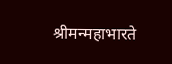श्रीमन्महाभारते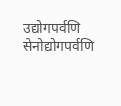उद्योगपर्वणि
सेनोद्योगपर्वणि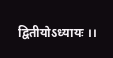द्वितीयोऽध्यायः ।।